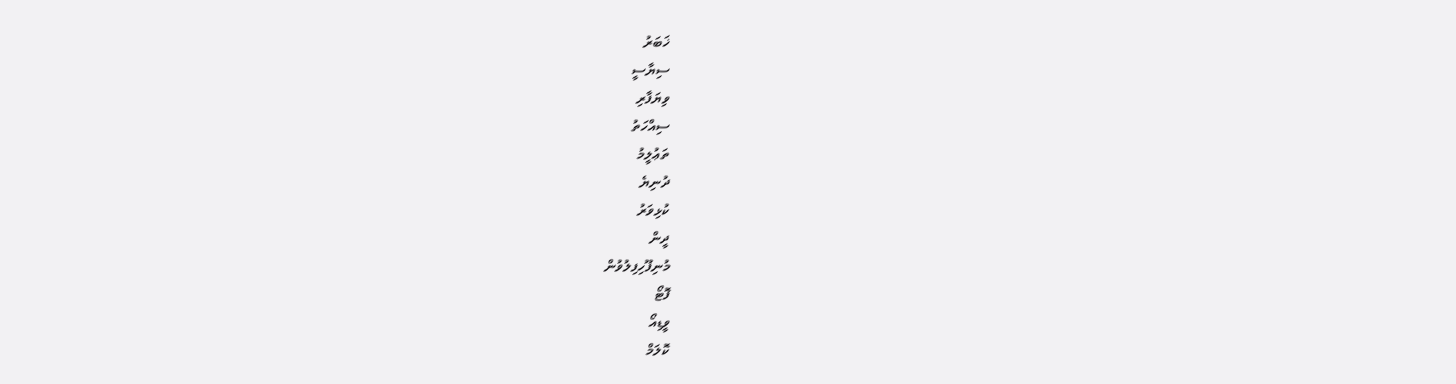ޚަބަރު
ސިޔާސީ
ވިޔަފާރި
ސިއްހަތު
ތަޢުލީމު
ދުނިޔެ
ކުޅިވަރު
ދީން
މުނިފޫހިފިލުވުން
ފޮޓޯ
ވީޑިއޯ
ކޮލަމް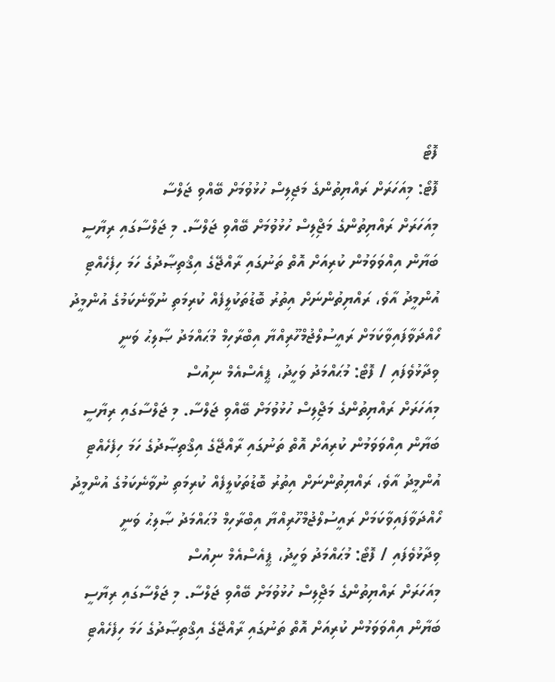ފޮޓޯ
ފޮޓޯ: މިއަހަރަށް ރައްޔިތުންގެ މަޖިލިސް ހުޅުވުމަށް ބޭއްވި ޖަލްސާ
މިއަހަރަށް ރައްޔިތުންގެ މަޖްިލިސް ހުޅުވުމަށް ބޭއްވި ޖަލްސާ. މި ޖަލްސާގައި ރިޔާސީ ބަޔާން އިއްވަވަމުން ކުރިއަށް އޮތް ތަނުގައި ރާއްޖޭގެ އިޤްތިޞާދުގެ ހަމަ ހިފެހެއްޓި އުންމީދު އާވެ، ރައްޔިތުންނަށް އިތުރު ބޮޑުތަކުލީފެއް ކުރިމަތި ނުވާނެކަމުގެ އުންމީދު ހޯއްދަވާފައިވާކަމަށް ރައީސުލްޖުމްހޫރިއްޔާ އިބްރާހިމް މުޙައްމަދު ޞާލިޙު ވަނީ ވިދާޅުވެފައި / ފޮޓޯ: މުޙައްމަދު ވަހީދު، ޕީއެސްއެމް ނިއުސް
މިއަހަރަށް ރައްޔިތުންގެ މަޖްިލިސް ހުޅުވުމަށް ބޭއްވި ޖަލްސާ. މި ޖަލްސާގައި ރިޔާސީ ބަޔާން އިއްވަވަމުން ކުރިއަށް އޮތް ތަނުގައި ރާއްޖޭގެ އިޤްތިޞާދުގެ ހަމަ ހިފެހެއްޓި އުންމީދު އާވެ، ރައްޔިތުންނަށް އިތުރު ބޮޑުތަކުލީފެއް ކުރިމަތި ނުވާނެކަމުގެ އުންމީދު ހޯއްދަވާފައިވާކަމަށް ރައީސުލްޖުމްހޫރިއްޔާ އިބްރާހިމް މުޙައްމަދު ޞާލިޙު ވަނީ ވިދާޅުވެފައި / ފޮޓޯ: މުޙައްމަދު ވަހީދު، ޕީއެސްއެމް ނިއުސް
މިއަހަރަށް ރައްޔިތުންގެ މަޖްިލިސް ހުޅުވުމަށް ބޭއްވި ޖަލްސާ. މި ޖަލްސާގައި ރިޔާސީ ބަޔާން އިއްވަވަމުން ކުރިއަށް އޮތް ތަނުގައި ރާއްޖޭގެ އިޤްތިޞާދުގެ ހަމަ ހިފެހެއްޓި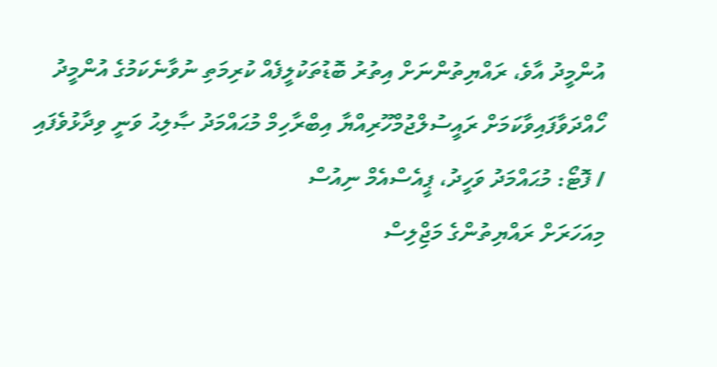އުންމީދު އާވެ، ރައްޔިތުންނަށް އިތުރު ބޮޑުތަކުލީފެއް ކުރިމަތި ނުވާނެކަމުގެ އުންމީދު ހޯއްދަވާފައިވާކަމަށް ރައީސުލްޖުމްހޫރިއްޔާ އިބްރާހިމް މުޙައްމަދު ޞާލިޙު ވަނީ ވިދާޅުވެފައި / ފޮޓޯ: މުޙައްމަދު ވަހީދު، ޕީއެސްއެމް ނިއުސް
މިއަހަރަށް ރައްޔިތުންގެ މަޖްިލިސް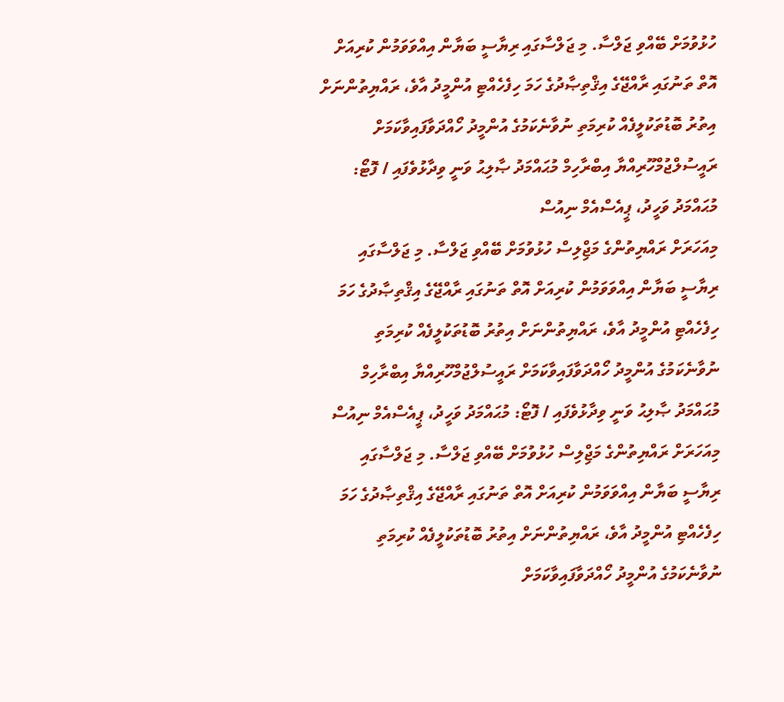ހުޅުވުމަށް ބޭއްވި ޖަލްސާ. މި ޖަލްސާގައި ރިޔާސީ ބަޔާން އިއްވަވަމުން ކުރިއަށް އޮތް ތަނުގައި ރާއްޖޭގެ އިޤްތިޞާދުގެ ހަމަ ހިފެހެއްޓި އުންމީދު އާވެ، ރައްޔިތުންނަށް އިތުރު ބޮޑުތަކުލީފެއް ކުރިމަތި ނުވާނެކަމުގެ އުންމީދު ހޯއްދަވާފައިވާކަމަށް ރައީސުލްޖުމްހޫރިއްޔާ އިބްރާހިމް މުޙައްމަދު ޞާލިޙު ވަނީ ވިދާޅުވެފައި / ފޮޓޯ: މުޙައްމަދު ވަހީދު، ޕީއެސްއެމް ނިއުސް
މިއަހަރަށް ރައްޔިތުންގެ މަޖްިލިސް ހުޅުވުމަށް ބޭއްވި ޖަލްސާ. މި ޖަލްސާގައި ރިޔާސީ ބަޔާން އިއްވަވަމުން ކުރިއަށް އޮތް ތަނުގައި ރާއްޖޭގެ އިޤްތިޞާދުގެ ހަމަ ހިފެހެއްޓި އުންމީދު އާވެ، ރައްޔިތުންނަށް އިތުރު ބޮޑުތަކުލީފެއް ކުރިމަތި ނުވާނެކަމުގެ އުންމީދު ހޯއްދަވާފައިވާކަމަށް ރައީސުލްޖުމްހޫރިއްޔާ އިބްރާހިމް މުޙައްމަދު ޞާލިޙު ވަނީ ވިދާޅުވެފައި / ފޮޓޯ: މުޙައްމަދު ވަހީދު، ޕީއެސްއެމް ނިއުސް
މިއަހަރަށް ރައްޔިތުންގެ މަޖްިލިސް ހުޅުވުމަށް ބޭއްވި ޖަލްސާ. މި ޖަލްސާގައި ރިޔާސީ ބަޔާން އިއްވަވަމުން ކުރިއަށް އޮތް ތަނުގައި ރާއްޖޭގެ އިޤްތިޞާދުގެ ހަމަ ހިފެހެއްޓި އުންމީދު އާވެ، ރައްޔިތުންނަށް އިތުރު ބޮޑުތަކުލީފެއް ކުރިމަތި ނުވާނެކަމުގެ އުންމީދު ހޯއްދަވާފައިވާކަމަށް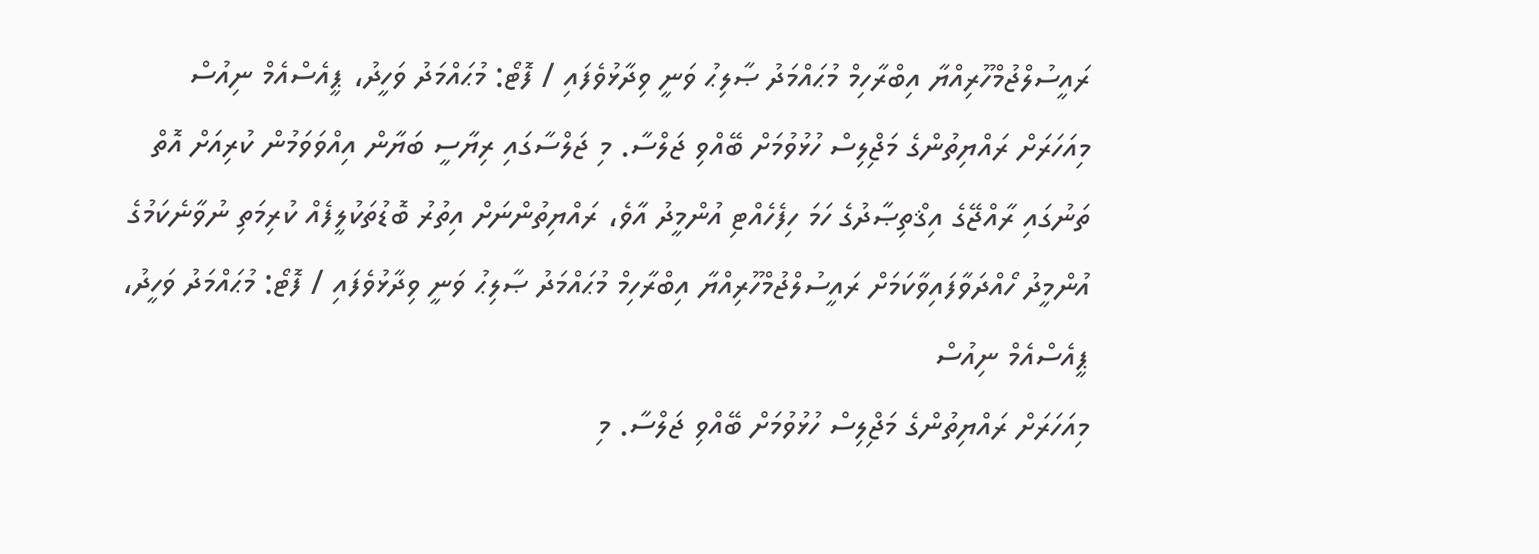ރައީސުލްޖުމްހޫރިއްޔާ އިބްރާހިމް މުޙައްމަދު ޞާލިޙު ވަނީ ވިދާޅުވެފައި / ފޮޓޯ: މުޙައްމަދު ވަހީދު، ޕީއެސްއެމް ނިއުސް
މިއަހަރަށް ރައްޔިތުންގެ މަޖްިލިސް ހުޅުވުމަށް ބޭއްވި ޖަލްސާ. މި ޖަލްސާގައި ރިޔާސީ ބަޔާން އިއްވަވަމުން ކުރިއަށް އޮތް ތަނުގައި ރާއްޖޭގެ އިޤްތިޞާދުގެ ހަމަ ހިފެހެއްޓި އުންމީދު އާވެ، ރައްޔިތުންނަށް އިތުރު ބޮޑުތަކުލީފެއް ކުރިމަތި ނުވާނެކަމުގެ އުންމީދު ހޯއްދަވާފައިވާކަމަށް ރައީސުލްޖުމްހޫރިއްޔާ އިބްރާހިމް މުޙައްމަދު ޞާލިޙު ވަނީ ވިދާޅުވެފައި / ފޮޓޯ: މުޙައްމަދު ވަހީދު، ޕީއެސްއެމް ނިއުސް
މިއަހަރަށް ރައްޔިތުންގެ މަޖްިލިސް ހުޅުވުމަށް ބޭއްވި ޖަލްސާ. މި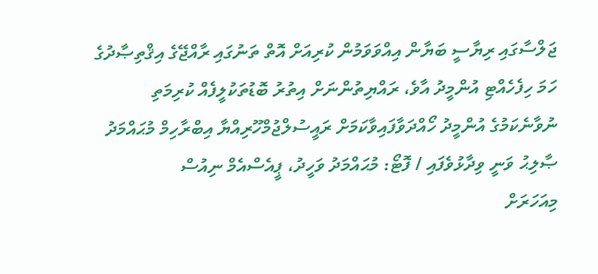ޖަލްސާގައި ރިޔާސީ ބަޔާން އިއްވަވަމުން ކުރިއަށް އޮތް ތަނުގައި ރާއްޖޭގެ އިޤްތިޞާދުގެ ހަމަ ހިފެހެއްޓި އުންމީދު އާވެ، ރައްޔިތުންނަށް އިތުރު ބޮޑުތަކުލީފެއް ކުރިމަތި ނުވާނެކަމުގެ އުންމީދު ހޯއްދަވާފައިވާކަމަށް ރައީސުލްޖުމްހޫރިއްޔާ އިބްރާހިމް މުޙައްމަދު ޞާލިޙު ވަނީ ވިދާޅުވެފައި / ފޮޓޯ: މުޙައްމަދު ވަހީދު، ޕީއެސްއެމް ނިއުސް
މިއަހަރަށް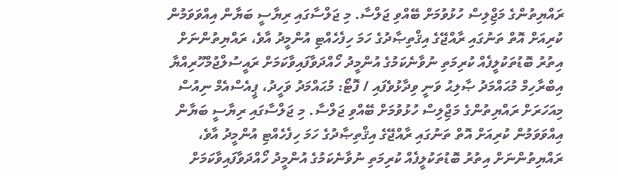ރައްޔިތުންގެ މަޖްިލިސް ހުޅުވުމަށް ބޭއްވި ޖަލްސާ. މި ޖަލްސާގައި ރިޔާސީ ބަޔާން އިއްވަވަމުން ކުރިއަށް އޮތް ތަނުގައި ރާއްޖޭގެ އިޤްތިޞާދުގެ ހަމަ ހިފެހެއްޓި އުންމީދު އާވެ، ރައްޔިތުންނަށް އިތުރު ބޮޑުތަކުލީފެއް ކުރިމަތި ނުވާނެކަމުގެ އުންމީދު ހޯއްދަވާފައިވާކަމަށް ރައީސުލްޖުމްހޫރިއްޔާ އިބްރާހިމް މުޙައްމަދު ޞާލިޙު ވަނީ ވިދާޅުވެފައި / ފޮޓޯ: މުޙައްމަދު ވަހީދު، ޕީއެސްއެމް ނިއުސް
މިއަހަރަށް ރައްޔިތުންގެ މަޖްިލިސް ހުޅުވުމަށް ބޭއްވި ޖަލްސާ. މި ޖަލްސާގައި ރިޔާސީ ބަޔާން އިއްވަވަމުން ކުރިއަށް އޮތް ތަނުގައި ރާއްޖޭގެ އިޤްތިޞާދުގެ ހަމަ ހިފެހެއްޓި އުންމީދު އާވެ، ރައްޔިތުންނަށް އިތުރު ބޮޑުތަކުލީފެއް ކުރިމަތި ނުވާނެކަމުގެ އުންމީދު ހޯއްދަވާފައިވާކަމަށް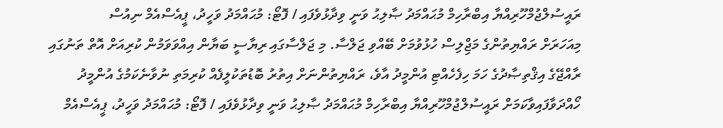ރައީސުލްޖުމްހޫރިއްޔާ އިބްރާހިމް މުޙައްމަދު ޞާލިޙު ވަނީ ވިދާޅުވެފައި / ފޮޓޯ: މުޙައްމަދު ވަހީދު، ޕީއެސްއެމް ނިއުސް
މިއަހަރަށް ރައްޔިތުންގެ މަޖްިލިސް ހުޅުވުމަށް ބޭއްވި ޖަލްސާ. މި ޖަލްސާގައި ރިޔާސީ ބަޔާން އިއްވަވަމުން ކުރިއަށް އޮތް ތަނުގައި ރާއްޖޭގެ އިޤްތިޞާދުގެ ހަމަ ހިފެހެއްޓި އުންމީދު އާވެ، ރައްޔިތުންނަށް އިތުރު ބޮޑުތަކުލީފެއް ކުރިމަތި ނުވާނެކަމުގެ އުންމީދު ހޯއްދަވާފައިވާކަމަށް ރައީސުލްޖުމްހޫރިއްޔާ އިބްރާހިމް މުޙައްމަދު ޞާލިޙު ވަނީ ވިދާޅުވެފައި / ފޮޓޯ: މުޙައްމަދު ވަހީދު، ޕީއެސްއެމް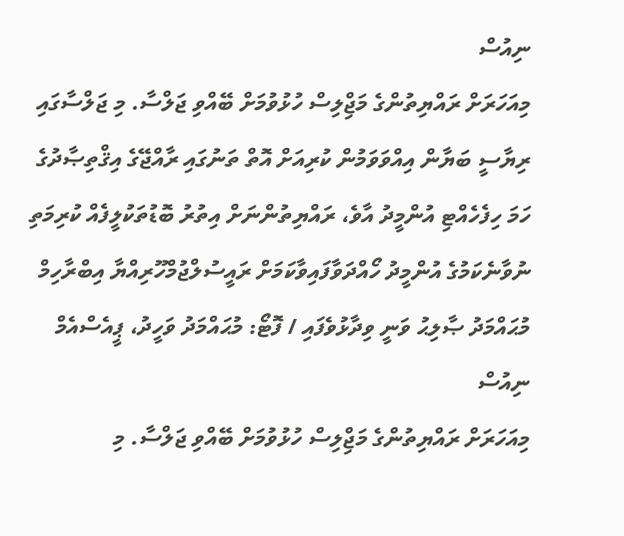ނިއުސް
މިއަހަރަށް ރައްޔިތުންގެ މަޖްިލިސް ހުޅުވުމަށް ބޭއްވި ޖަލްސާ. މި ޖަލްސާގައި ރިޔާސީ ބަޔާން އިއްވަވަމުން ކުރިއަށް އޮތް ތަނުގައި ރާއްޖޭގެ އިޤްތިޞާދުގެ ހަމަ ހިފެހެއްޓި އުންމީދު އާވެ، ރައްޔިތުންނަށް އިތުރު ބޮޑުތަކުލީފެއް ކުރިމަތި ނުވާނެކަމުގެ އުންމީދު ހޯއްދަވާފައިވާކަމަށް ރައީސުލްޖުމްހޫރިއްޔާ އިބްރާހިމް މުޙައްމަދު ޞާލިޙު ވަނީ ވިދާޅުވެފައި / ފޮޓޯ: މުޙައްމަދު ވަހީދު، ޕީއެސްއެމް ނިއުސް
މިއަހަރަށް ރައްޔިތުންގެ މަޖްިލިސް ހުޅުވުމަށް ބޭއްވި ޖަލްސާ. މި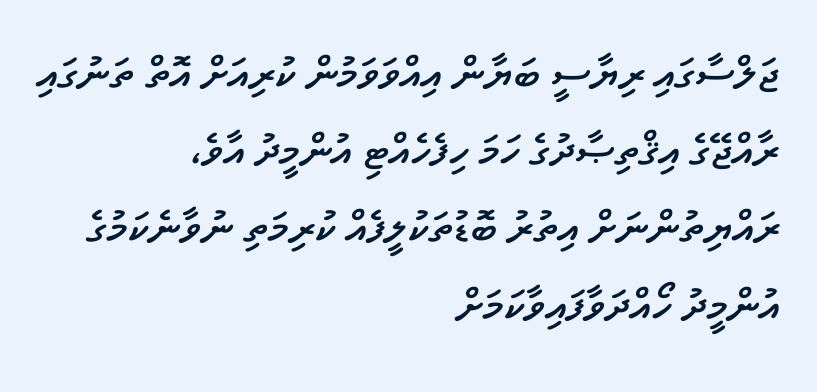ޖަލްސާގައި ރިޔާސީ ބަޔާން އިއްވަވަމުން ކުރިއަށް އޮތް ތަނުގައި ރާއްޖޭގެ އިޤްތިޞާދުގެ ހަމަ ހިފެހެއްޓި އުންމީދު އާވެ، ރައްޔިތުންނަށް އިތުރު ބޮޑުތަކުލީފެއް ކުރިމަތި ނުވާނެކަމުގެ އުންމީދު ހޯއްދަވާފައިވާކަމަށް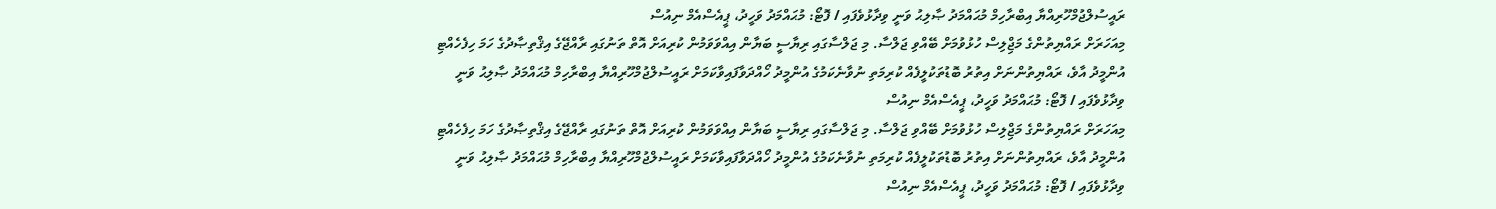ރައީސުލްޖުމްހޫރިއްޔާ އިބްރާހިމް މުޙައްމަދު ޞާލިޙު ވަނީ ވިދާޅުވެފައި / ފޮޓޯ: މުޙައްމަދު ވަހީދު، ޕީއެސްއެމް ނިއުސް
މިއަހަރަށް ރައްޔިތުންގެ މަޖްިލިސް ހުޅުވުމަށް ބޭއްވި ޖަލްސާ. މި ޖަލްސާގައި ރިޔާސީ ބަޔާން އިއްވަވަމުން ކުރިއަށް އޮތް ތަނުގައި ރާއްޖޭގެ އިޤްތިޞާދުގެ ހަމަ ހިފެހެއްޓި އުންމީދު އާވެ، ރައްޔިތުންނަށް އިތުރު ބޮޑުތަކުލީފެއް ކުރިމަތި ނުވާނެކަމުގެ އުންމީދު ހޯއްދަވާފައިވާކަމަށް ރައީސުލްޖުމްހޫރިއްޔާ އިބްރާހިމް މުޙައްމަދު ޞާލިޙު ވަނީ ވިދާޅުވެފައި / ފޮޓޯ: މުޙައްމަދު ވަހީދު، ޕީއެސްއެމް ނިއުސް
މިއަހަރަށް ރައްޔިތުންގެ މަޖްިލިސް ހުޅުވުމަށް ބޭއްވި ޖަލްސާ. މި ޖަލްސާގައި ރިޔާސީ ބަޔާން އިއްވަވަމުން ކުރިއަށް އޮތް ތަނުގައި ރާއްޖޭގެ އިޤްތިޞާދުގެ ހަމަ ހިފެހެއްޓި އުންމީދު އާވެ، ރައްޔިތުންނަށް އިތުރު ބޮޑުތަކުލީފެއް ކުރިމަތި ނުވާނެކަމުގެ އުންމީދު ހޯއްދަވާފައިވާކަމަށް ރައީސުލްޖުމްހޫރިއްޔާ އިބްރާހިމް މުޙައްމަދު ޞާލިޙު ވަނީ ވިދާޅުވެފައި / ފޮޓޯ: މުޙައްމަދު ވަހީދު، ޕީއެސްއެމް ނިއުސް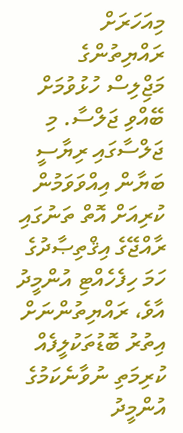މިއަހަރަށް ރައްޔިތުންގެ މަޖްިލިސް ހުޅުވުމަށް ބޭއްވި ޖަލްސާ. މި ޖަލްސާގައި ރިޔާސީ ބަޔާން އިއްވަވަމުން ކުރިއަށް އޮތް ތަނުގައި ރާއްޖޭގެ އިޤްތިޞާދުގެ ހަމަ ހިފެހެއްޓި އުންމީދު އާވެ، ރައްޔިތުންނަށް އިތުރު ބޮޑުތަކުލީފެއް ކުރިމަތި ނުވާނެކަމުގެ އުންމީދު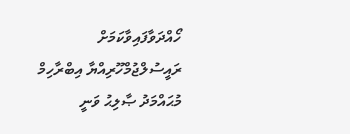ހޯއްދަވާފައިވާކަމަށް ރައީސުލްޖުމްހޫރިއްޔާ އިބްރާހިމް މުޙައްމަދު ޞާލިޙު ވަނީ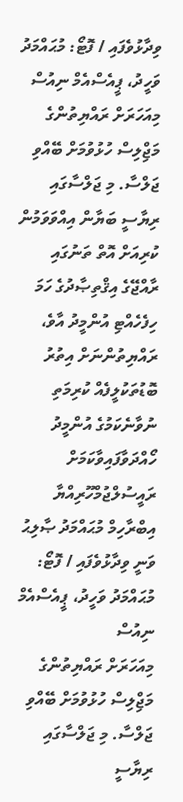ވިދާޅުވެފައި / ފޮޓޯ: މުޙައްމަދު ވަހީދު، ޕީއެސްއެމް ނިއުސް
މިއަހަރަށް ރައްޔިތުންގެ މަޖްިލިސް ހުޅުވުމަށް ބޭއްވި ޖަލްސާ. މި ޖަލްސާގައި ރިޔާސީ ބަޔާން އިއްވަވަމުން ކުރިއަށް އޮތް ތަނުގައި ރާއްޖޭގެ އިޤްތިޞާދުގެ ހަމަ ހިފެހެއްޓި އުންމީދު އާވެ، ރައްޔިތުންނަށް އިތުރު ބޮޑުތަކުލީފެއް ކުރިމަތި ނުވާނެކަމުގެ އުންމީދު ހޯއްދަވާފައިވާކަމަށް ރައީސުލްޖުމްހޫރިއްޔާ އިބްރާހިމް މުޙައްމަދު ޞާލިޙު ވަނީ ވިދާޅުވެފައި / ފޮޓޯ: މުޙައްމަދު ވަހީދު، ޕީއެސްއެމް ނިއުސް
މިއަހަރަށް ރައްޔިތުންގެ މަޖްިލިސް ހުޅުވުމަށް ބޭއްވި ޖަލްސާ. މި ޖަލްސާގައި ރިޔާސީ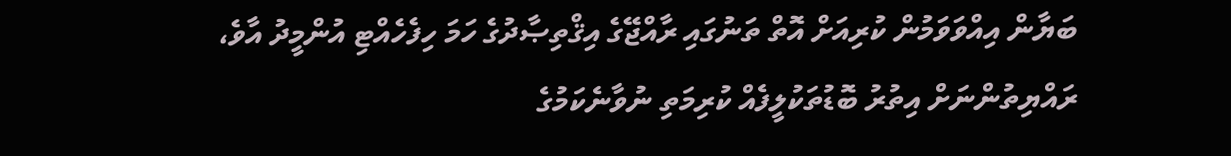ބަޔާން އިއްވަވަމުން ކުރިއަށް އޮތް ތަނުގައި ރާއްޖޭގެ އިޤްތިޞާދުގެ ހަމަ ހިފެހެއްޓި އުންމީދު އާވެ، ރައްޔިތުންނަށް އިތުރު ބޮޑުތަކުލީފެއް ކުރިމަތި ނުވާނެކަމުގެ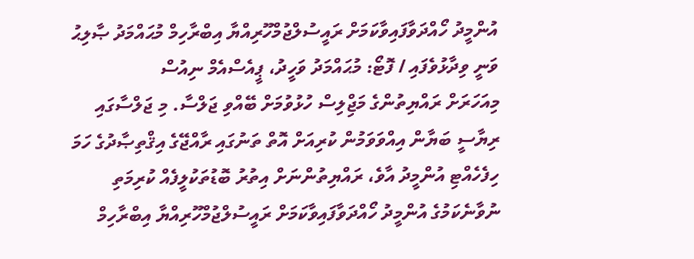އުންމީދު ހޯއްދަވާފައިވާކަމަށް ރައީސުލްޖުމްހޫރިއްޔާ އިބްރާހިމް މުޙައްމަދު ޞާލިޙު ވަނީ ވިދާޅުވެފައި / ފޮޓޯ: މުޙައްމަދު ވަހީދު، ޕީއެސްއެމް ނިއުސް
މިއަހަރަށް ރައްޔިތުންގެ މަޖްިލިސް ހުޅުވުމަށް ބޭއްވި ޖަލްސާ. މި ޖަލްސާގައި ރިޔާސީ ބަޔާން އިއްވަވަމުން ކުރިއަށް އޮތް ތަނުގައި ރާއްޖޭގެ އިޤްތިޞާދުގެ ހަމަ ހިފެހެއްޓި އުންމީދު އާވެ، ރައްޔިތުންނަށް އިތުރު ބޮޑުތަކުލީފެއް ކުރިމަތި ނުވާނެކަމުގެ އުންމީދު ހޯއްދަވާފައިވާކަމަށް ރައީސުލްޖުމްހޫރިއްޔާ އިބްރާހިމް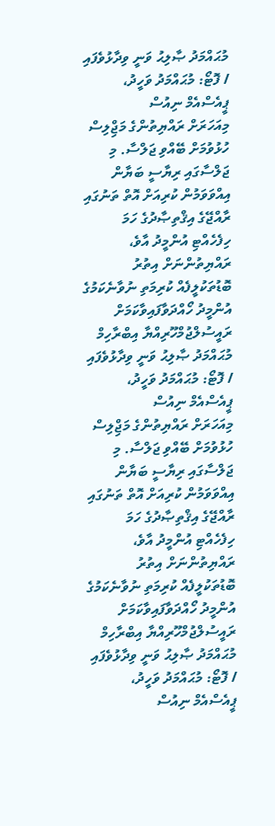މުޙައްމަދު ޞާލިޙު ވަނީ ވިދާޅުވެފައި / ފޮޓޯ: މުޙައްމަދު ވަހީދު، ޕީއެސްއެމް ނިއުސް
މިއަހަރަށް ރައްޔިތުންގެ މަޖްިލިސް ހުޅުވުމަށް ބޭއްވި ޖަލްސާ. މި ޖަލްސާގައި ރިޔާސީ ބަޔާން އިއްވަވަމުން ކުރިއަށް އޮތް ތަނުގައި ރާއްޖޭގެ އިޤްތިޞާދުގެ ހަމަ ހިފެހެއްޓި އުންމީދު އާވެ، ރައްޔިތުންނަށް އިތުރު ބޮޑުތަކުލީފެއް ކުރިމަތި ނުވާނެކަމުގެ އުންމީދު ހޯއްދަވާފައިވާކަމަށް ރައީސުލްޖުމްހޫރިއްޔާ އިބްރާހިމް މުޙައްމަދު ޞާލިޙު ވަނީ ވިދާޅުވެފައި / ފޮޓޯ: މުޙައްމަދު ވަހީދު، ޕީއެސްއެމް ނިއުސް
މިއަހަރަށް ރައްޔިތުންގެ މަޖްިލިސް ހުޅުވުމަށް ބޭއްވި ޖަލްސާ. މި ޖަލްސާގައި ރިޔާސީ ބަޔާން އިއްވަވަމުން ކުރިއަށް އޮތް ތަނުގައި ރާއްޖޭގެ އިޤްތިޞާދުގެ ހަމަ ހިފެހެއްޓި އުންމީދު އާވެ، ރައްޔިތުންނަށް އިތުރު ބޮޑުތަކުލީފެއް ކުރިމަތި ނުވާނެކަމުގެ އުންމީދު ހޯއްދަވާފައިވާކަމަށް ރައީސުލްޖުމްހޫރިއްޔާ އިބްރާހިމް މުޙައްމަދު ޞާލިޙު ވަނީ ވިދާޅުވެފައި / ފޮޓޯ: މުޙައްމަދު ވަހީދު، ޕީއެސްއެމް ނިއުސް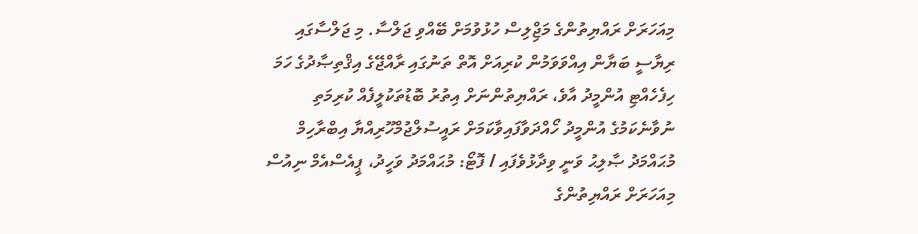މިއަހަރަށް ރައްޔިތުންގެ މަޖްިލިސް ހުޅުވުމަށް ބޭއްވި ޖަލްސާ. މި ޖަލްސާގައި ރިޔާސީ ބަޔާން އިއްވަވަމުން ކުރިއަށް އޮތް ތަނުގައި ރާއްޖޭގެ އިޤްތިޞާދުގެ ހަމަ ހިފެހެއްޓި އުންމީދު އާވެ، ރައްޔިތުންނަށް އިތުރު ބޮޑުތަކުލީފެއް ކުރިމަތި ނުވާނެކަމުގެ އުންމީދު ހޯއްދަވާފައިވާކަމަށް ރައީސުލްޖުމްހޫރިއްޔާ އިބްރާހިމް މުޙައްމަދު ޞާލިޙު ވަނީ ވިދާޅުވެފައި / ފޮޓޯ: މުޙައްމަދު ވަހީދު، ޕީއެސްއެމް ނިއުސް
މިއަހަރަށް ރައްޔިތުންގެ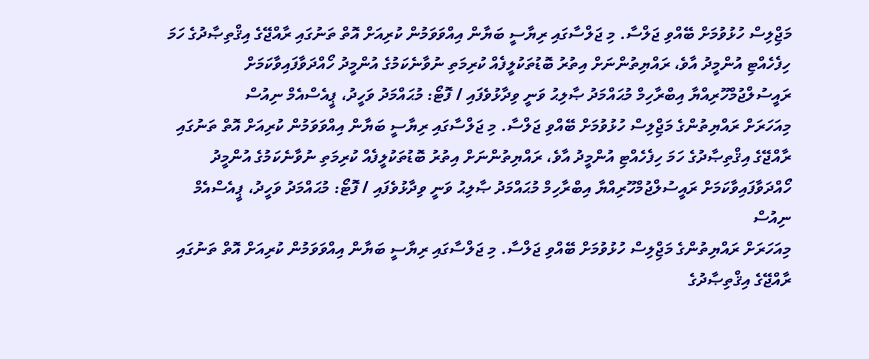މަޖްިލިސް ހުޅުވުމަށް ބޭއްވި ޖަލްސާ. މި ޖަލްސާގައި ރިޔާސީ ބަޔާން އިއްވަވަމުން ކުރިއަށް އޮތް ތަނުގައި ރާއްޖޭގެ އިޤްތިޞާދުގެ ހަމަ ހިފެހެއްޓި އުންމީދު އާވެ، ރައްޔިތުންނަށް އިތުރު ބޮޑުތަކުލީފެއް ކުރިމަތި ނުވާނެކަމުގެ އުންމީދު ހޯއްދަވާފައިވާކަމަށް ރައީސުލްޖުމްހޫރިއްޔާ އިބްރާހިމް މުޙައްމަދު ޞާލިޙު ވަނީ ވިދާޅުވެފައި / ފޮޓޯ: މުޙައްމަދު ވަހީދު، ޕީއެސްއެމް ނިއުސް
މިއަހަރަށް ރައްޔިތުންގެ މަޖްިލިސް ހުޅުވުމަށް ބޭއްވި ޖަލްސާ. މި ޖަލްސާގައި ރިޔާސީ ބަޔާން އިއްވަވަމުން ކުރިއަށް އޮތް ތަނުގައި ރާއްޖޭގެ އިޤްތިޞާދުގެ ހަމަ ހިފެހެއްޓި އުންމީދު އާވެ، ރައްޔިތުންނަށް އިތުރު ބޮޑުތަކުލީފެއް ކުރިމަތި ނުވާނެކަމުގެ އުންމީދު ހޯއްދަވާފައިވާކަމަށް ރައީސުލްޖުމްހޫރިއްޔާ އިބްރާހިމް މުޙައްމަދު ޞާލިޙު ވަނީ ވިދާޅުވެފައި / ފޮޓޯ: މުޙައްމަދު ވަހީދު، ޕީއެސްއެމް ނިއުސް
މިއަހަރަށް ރައްޔިތުންގެ މަޖްިލިސް ހުޅުވުމަށް ބޭއްވި ޖަލްސާ. މި ޖަލްސާގައި ރިޔާސީ ބަޔާން އިއްވަވަމުން ކުރިއަށް އޮތް ތަނުގައި ރާއްޖޭގެ އިޤްތިޞާދުގެ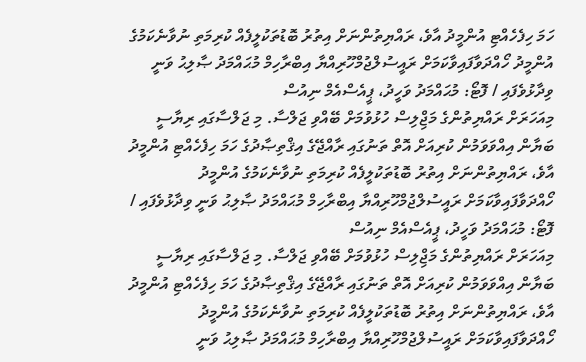ހަމަ ހިފެހެއްޓި އުންމީދު އާވެ، ރައްޔިތުންނަށް އިތުރު ބޮޑުތަކުލީފެއް ކުރިމަތި ނުވާނެކަމުގެ އުންމީދު ހޯއްދަވާފައިވާކަމަށް ރައީސުލްޖުމްހޫރިއްޔާ އިބްރާހިމް މުޙައްމަދު ޞާލިޙު ވަނީ ވިދާޅުވެފައި / ފޮޓޯ: މުޙައްމަދު ވަހީދު، ޕީއެސްއެމް ނިއުސް
މިއަހަރަށް ރައްޔިތުންގެ މަޖްިލިސް ހުޅުވުމަށް ބޭއްވި ޖަލްސާ. މި ޖަލްސާގައި ރިޔާސީ ބަޔާން އިއްވަވަމުން ކުރިއަށް އޮތް ތަނުގައި ރާއްޖޭގެ އިޤްތިޞާދުގެ ހަމަ ހިފެހެއްޓި އުންމީދު އާވެ، ރައްޔިތުންނަށް އިތުރު ބޮޑުތަކުލީފެއް ކުރިމަތި ނުވާނެކަމުގެ އުންމީދު ހޯއްދަވާފައިވާކަމަށް ރައީސުލްޖުމްހޫރިއްޔާ އިބްރާހިމް މުޙައްމަދު ޞާލިޙު ވަނީ ވިދާޅުވެފައި / ފޮޓޯ: މުޙައްމަދު ވަހީދު، ޕީއެސްއެމް ނިއުސް
މިއަހަރަށް ރައްޔިތުންގެ މަޖްިލިސް ހުޅުވުމަށް ބޭއްވި ޖަލްސާ. މި ޖަލްސާގައި ރިޔާސީ ބަޔާން އިއްވަވަމުން ކުރިއަށް އޮތް ތަނުގައި ރާއްޖޭގެ އިޤްތިޞާދުގެ ހަމަ ހިފެހެއްޓި އުންމީދު އާވެ، ރައްޔިތުންނަށް އިތުރު ބޮޑުތަކުލީފެއް ކުރިމަތި ނުވާނެކަމުގެ އުންމީދު ހޯއްދަވާފައިވާކަމަށް ރައީސުލްޖުމްހޫރިއްޔާ އިބްރާހިމް މުޙައްމަދު ޞާލިޙު ވަނީ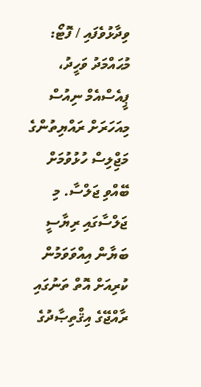ވިދާޅުވެފައި / ފޮޓޯ: މުޙައްމަދު ވަހީދު، ޕީއެސްއެމް ނިއުސް
މިއަހަރަށް ރައްޔިތުންގެ މަޖްިލިސް ހުޅުވުމަށް ބޭއްވި ޖަލްސާ. މި ޖަލްސާގައި ރިޔާސީ ބަޔާން އިއްވަވަމުން ކުރިއަށް އޮތް ތަނުގައި ރާއްޖޭގެ އިޤްތިޞާދުގެ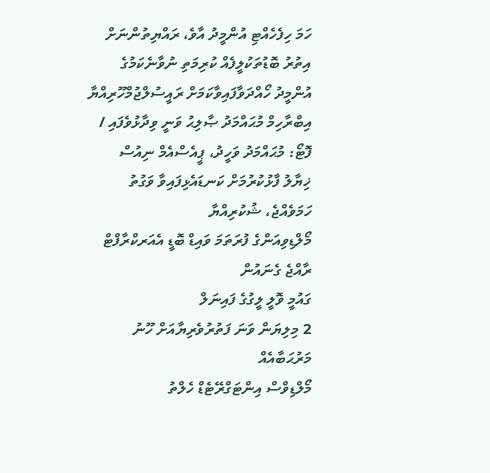ހަމަ ހިފެހެއްޓި އުންމީދު އާވެ، ރައްޔިތުންނަށް އިތުރު ބޮޑުތަކުލީފެއް ކުރިމަތި ނުވާނެކަމުގެ އުންމީދު ހޯއްދަވާފައިވާކަމަށް ރައީސުލްޖުމްހޫރިއްޔާ އިބްރާހިމް މުޙައްމަދު ޞާލިޙު ވަނީ ވިދާޅުވެފައި / ފޮޓޯ: މުޙައްމަދު ވަހީދު، ޕީއެސްއެމް ނިއުސް
ޚިޔާލު ފާޅުކުރުމަށް ކަނޑައެޅިފައިވާ ވަގުތު ހަމަވެއްޖެ، ޝުކުރިއްޔާ
މޯލްޑިވިއަންގެ ފުރަތަމަ ވައިޑް ބޮޑީ އެއަރކްރާފްޓް ރާއްޖެ ގެނައުން
ގައުމީ ވޮލީ ލީގުގެ ފައިނަލް
2 މިލިޔަން ވަނަ ފަތުރުވެރިޔާއަށް ހޫނު މަރުޙަބާއެއް
މޯލްޑިވްސް އިންޓަގްރޭޓެޑް ހެލްތު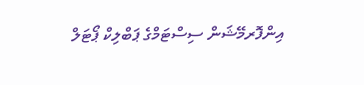އިންފޮރމޭޝަން ސިސްޓަމްގެ ޕަބްލިކް ޕޯޓަލް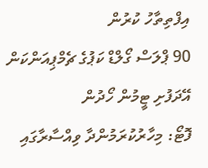އިފްތިތާހު ކުރުން
90 ޕްލަސް ގޯލްޑް ކަޕުގެ ޗެމްޕިއަންކަން އޭދަފުށި ޓީމުން ހޯދުން
ފޮޓޯ: މިހާރުކުރަމުންދާ ވިއްސާރާގައި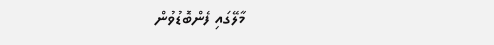މާލޭގައި ފެންބޮޑުވުން